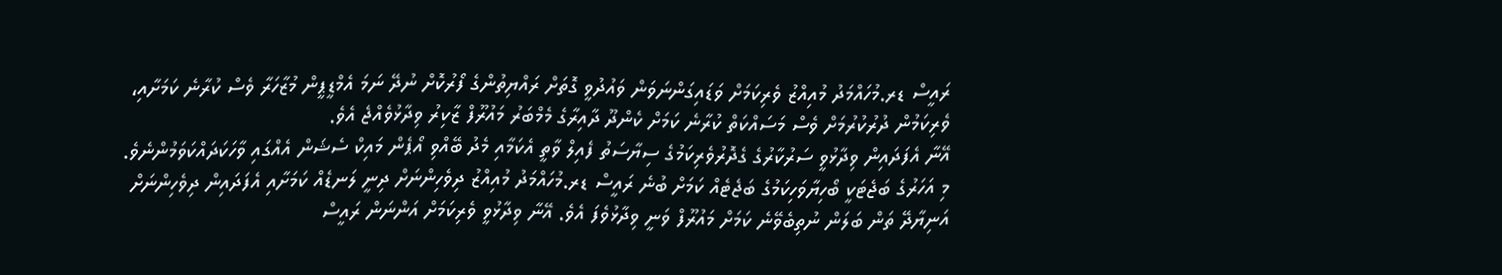ރައީސް ޑރ.މުހައްމަދު މުއިއްޒު ވެރިކަމަށް ވަޑައިގަންނަވަން ވައުދުވީ ގޮތަށް ރައްޔިތުންގެ ފޯރުކޮށް ނުދޭ ނަމަ އެމްޑީޕީން މުޒާހަރާ ވެސް ކުރާނެ ކަމަށާއި، ވެރިކަމުން ދުރުކުރުމަށް ވެސް މަސައްކަތް ކުރާނެ ކަމަށް ކެންދޫ ދާއިރާގެ މެމްބަރު މައުރޫފް ޒާކިރު ވިދާޅުވެއްޖެ އެވެ.
އޭނާ އެފަދައިން ވިދާޅުވީ ސަރުކާރުގެ ގެދޮރުވެރިކަމުގެ ސިޔާސަތު ފެއިލް ވާތީ އެކަމާއި މެދު ބޭއްވި އޯޕެން މައިކް ސެޝަން އެއްގައި ވާހަކަދައްކަވަމުންނެވެ.
މި އަހަރުގެ ބަޖެޓަކީ ބޯހިޔާވަހިކަމުގެ ބަޖެޓެއް ކަމަށް ބުނެ ރައީސް ޑރ.މުހައްމަދު މުއިއްޒު ދިވެހިންނަށް ދިނީ ލަނޑެއް ކަމަށާއި އެފަދައިން ދިވެހިންނަށް އަނިޔާދޭ ތަން ބަލަން ނުތިބެވޭނެ ކަމަށް މައުރޫފް ވަނީ ވިދާޅުވެފަ އެވެ. އޭނާ ވިދާޅުވީ ވެރިކަމަށް އަންނަން ރައީސް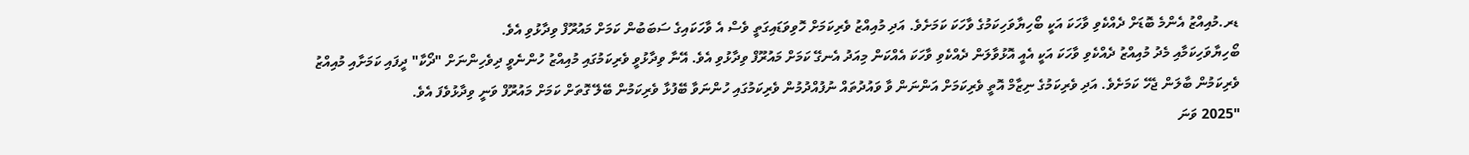ޑރ.މުއިއްޒު އެންމެ ބޮޑަށް ދެއްކެވި ވާހަކަ އަކީ ބޯހިޔާވަހިކަމުގެ ވާހަކަ ކަމަށެވެ. އަދި މުއިއްޒު ވެރިކަމަށް ހޮވިވަޑައިގަތީ ވެސް އެ ވާހަކައިގެ ސަބަބުން ކަމަށް މައުރޫފް ވިދާޅުވި އެވެ.
ބޯހިޔާވަހިކަމާއި މެދު މުއިއްޒު ދެއްކެވި ވާހަކަ އަކީ އެއީ އޮޅުވާލަން ދެއްކެވި ވާހަކަ އެއްކަން މިއަދު އެނގޭ ކަމަށް މައުރޫފް ވިދާޅުވި އެވެ. އޭނާ ވިދާޅުވީ ވެރިކަމުގައި މުއިއްޒު ހުންނެވީ ދިވެހިންނަށް "ދޯކާ" ދީފައި ކަމަށާއި މުއިއްޒު ވެރިކަމުން ބާލަން ޖެހޭ ކަމަށެވެ. އަދި ވެރިކަމުގެ ނިޒާމް އޮތީ ވެރިކަމަށް އަންނަން ވާ ވައުދުތައް ނުފުއްދުމުން ވެރިކަމުގައި ހުންނަވާ ބޭފުޅާ ވެރިކަމުން ބޭލޭ ގޮތަށް ކަމަށް މައުރޫފް ވަނީ ވިދާޅުވެފަ އެވެ.
"2025 ވަނަ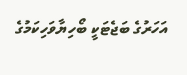އަހަރުގެ ބަޖެޓަކީ ބޯހިޔާވަހިކަމުގެ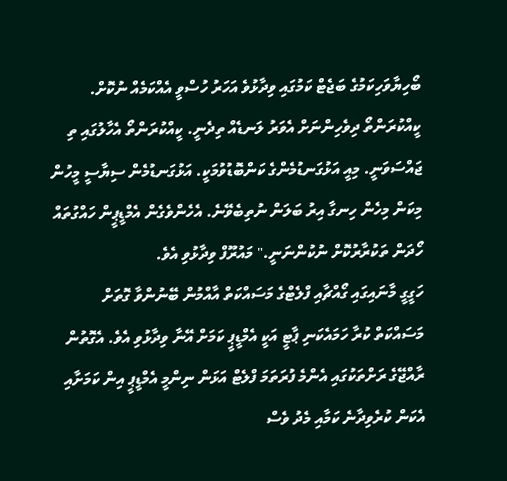ބޯހިޔާވަހިކަމުގެ ބަޖެޓް ކަމުގައި ވިދާޅުވެ އަހަރު ހުސްވީ އެއްކަމެއް ނުކޮށް. ކީއްކުރަންތޯ ދިވެހިންނަށް އެވަރު ލަނޑެއް ތިދެނީ. ކީއްކުރަންތޯ އެހާލުގައި ތި ޖައްސަވަނީ. މިއީ އަޅުގަނޑުމެންގެ ކަންބޮޑުވުމަކީ. އަޅުގަނޑުމެން ސިޔާސީ މީހުން މިކަން މިހެން ހިނގާ އިރު ބަލަން ނުތިބެވޭނެ. އެހެންވެގެން އެމްޑީޕީން ހައްގުތައް ހޯދަން ތަކުރާރުކޮށް ނުކުންނަނީ." މައުރޫފް ވިދާޅުވި އެވެ.
ހަގީގީ މާނައިގައި ގޯއްޗާއި ފްލެޓްގެ މަސައްކަތް އާއްމުން ބޭނުންވާ ގޮތަށް މަސައްކަތް ކުރާ ހަމައެކަނި ޕާޓީ އަކީ އެމްޑީޕީ ކަމަށް އޭނާ ވިދާޅުވި އެވެ. އެގޮތުން ރާއްޖޭގެ ރަށްތަކުގައި އެންމެ ފުރަތަމަ ފްލެޓް އަޅަން ނިންމީ އެމްޑީޕީ އިން ކަމަށާއި އެކަން ކުރެވިދާނެ ކަމާއި މެދު ވެސް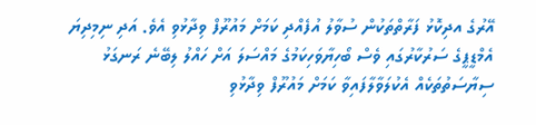އޭރުގެ އދިކޮޅު ފަރާތްތަކުން ސުވާލު އުފެއްދި ކަމަށް މައުރޫފް ވިދާޅުވި އެވެ. އަދި ނިމިދިޔަ އެމްޑީޕީގެ ސަރުކާރުގައި ވެސް ބޯހިޔާވަހިކަމުގެ މައްސަލަ އަށް ހައްލު ލިބޭނެ ރަނގަޅު ސިޔާސަތުތަކެއް އެކުލަވާލާފައިވާ ކަމަށް މައުރޫފް ވިދާޅުވި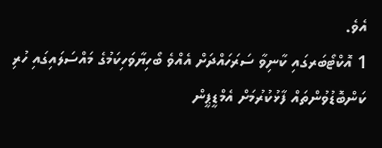އެވެ.
1 އޮކްޓޯބަރގައި ކާނިވާ ސަރަހައްދަށް އެއްވެ ބޯހިޔާވަހިކަމުގެ މައްސަލައިގައި ހުރި ކަންބޮޑުވުންތައް ފާޅުކުރުމަށް އެމްޑީޕީން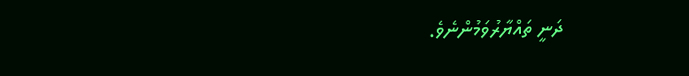ދަނީ ތައްޔާރުވަމުންނެވެ.